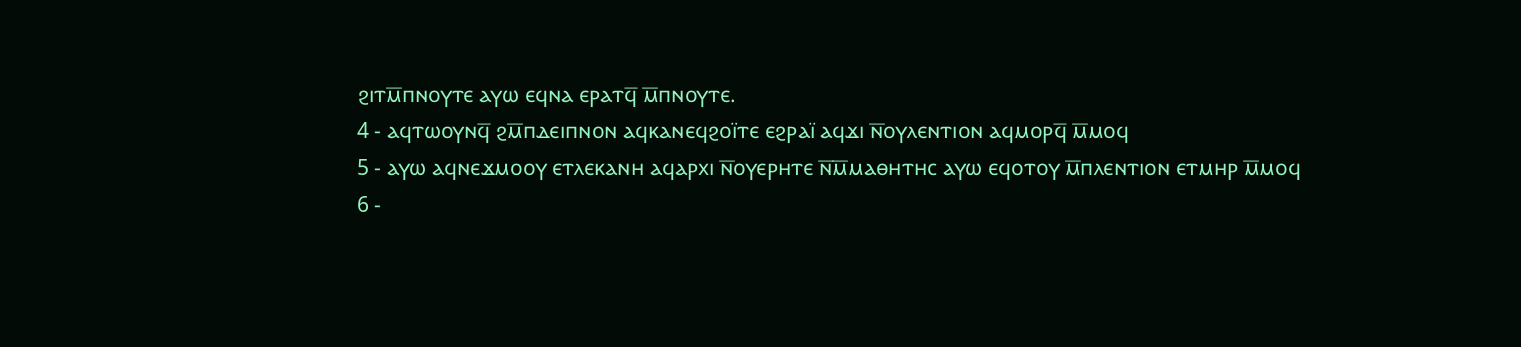ϩⲓⲧⲙ̅ⲡⲛⲟⲩⲧⲉ ⲁⲩⲱ ⲉϥⲛⲁ ⲉⲣⲁⲧϥ̅ ⲙ̅ⲡⲛⲟⲩⲧⲉ.
4 - ⲁϥⲧⲱⲟⲩⲛϥ̅ ϩⲙ̅ⲡⲇⲉⲓⲡⲛⲟⲛ ⲁϥⲕⲁⲛⲉϥϩⲟⲓ̈ⲧⲉ ⲉϩⲣⲁⲓ̈ ⲁϥϫⲓ ⲛ̅ⲟⲩⲗⲉⲛⲧⲓⲟⲛ ⲁϥⲙⲟⲣϥ̅ ⲙ̅ⲙⲟϥ
5 - ⲁⲩⲱ ⲁϥⲛⲉϫⲙⲟⲟⲩ ⲉⲧⲗⲉⲕⲁⲛⲏ ⲁϥⲁⲣⲭⲓ ⲛ̅ⲟⲩⲉⲣⲏⲧⲉ ⲛ̅ⲙ̅ⲙⲁⲑⲏⲧⲏⲥ ⲁⲩⲱ ⲉϥⲟⲧⲟⲩ ⲙ̅ⲡⲗⲉⲛⲧⲓⲟⲛ ⲉⲧⲙⲏⲣ ⲙ̅ⲙⲟϥ
6 -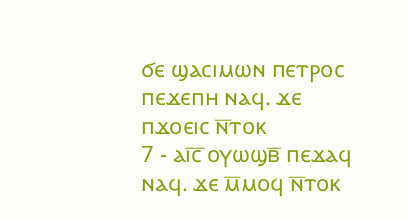ϭⲉ ϣⲁⲥⲓⲙⲱⲛ ⲡⲉⲧⲣⲟⲥ ⲡⲉϫⲉⲡⲏ ⲛⲁϥ. ϫⲉ ⲡϫⲟⲉⲓⲥ ⲛ̅ⲧⲟⲕ
7 - ⲁⲓ̅ⲥ̅ ⲟⲩⲱϣⲃ̅ ⲡⲉϫⲁϥ ⲛⲁϥ. ϫⲉ ⲙ̅ⲙⲟϥ ⲛ̅ⲧⲟⲕ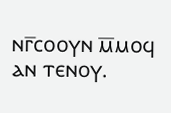ⲛⲅ̅ⲥⲟⲟⲩⲛ ⲙ̅ⲙⲟϥ ⲁⲛ ⲧⲉⲛⲟⲩ.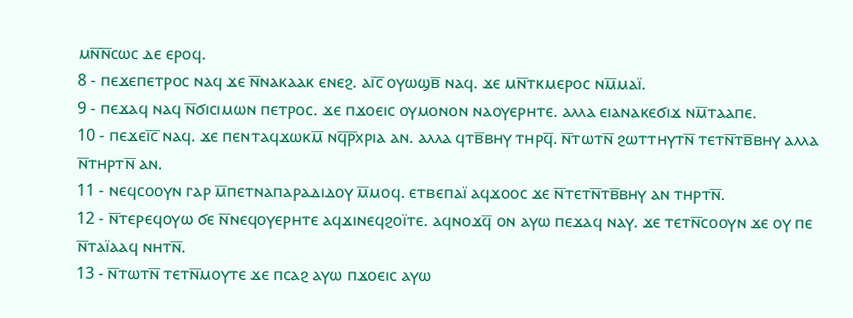ⲙⲛ̅ⲛ̅ⲥⲱⲥ ⲇⲉ ⲉⲣⲟϥ.
8 - ⲡⲉϫⲉⲡⲉⲧⲣⲟⲥ ⲛⲁϥ ϫⲉ ⲛ̅ⲛⲁⲕⲁⲁⲕ ⲉⲛⲉϩ. ⲁⲓ̅ⲥ̅ ⲟⲩⲱϣⲃ̅ ⲛⲁϥ. ϫⲉ ⲙⲛ̅ⲧⲕⲙⲉⲣⲟⲥ ⲛⲙ̅ⲙⲁⲓ̈.
9 - ⲡⲉϫⲁϥ ⲛⲁϥ ⲛ̅ϭⲓⲥⲓⲙⲱⲛ ⲡⲉⲧⲣⲟⲥ. ϫⲉ ⲡϫⲟⲉⲓⲥ ⲟⲩⲙⲟⲛⲟⲛ ⲛⲁⲟⲩⲉⲣⲏⲧⲉ. ⲁⲗⲗⲁ ⲉⲓⲁⲛⲁⲕⲉϭⲓϫ ⲛⲙ̅ⲧⲁⲁⲡⲉ.
10 - ⲡⲉϫⲉⲓ̅ⲥ̅ ⲛⲁϥ. ϫⲉ ⲡⲉⲛⲧⲁϥϫⲱⲕⲙ̅ ⲛϥ̅ⲣ̅ⲭⲣⲓⲁ ⲁⲛ. ⲁⲗⲗⲁ ϥⲧⲃ̅ⲃⲏⲩ ⲧⲏⲣϥ̅. ⲛ̅ⲧⲱⲧⲛ̅ ϩⲱⲧⲧⲏⲩⲧⲛ̅ ⲧⲉⲧⲛ̅ⲧⲃ̅ⲃⲏⲩ ⲁⲗⲗⲁ ⲛ̅ⲧⲏⲣⲧⲛ̅ ⲁⲛ.
11 - ⲛⲉϥⲥⲟⲟⲩⲛ ⲅⲁⲣ ⲙ̅ⲡⲉⲧⲛⲁⲡⲁⲣⲁⲇⲓⲇⲟⲩ ⲙ̅ⲙⲟϥ. ⲉⲧⲃⲉⲡⲁⲓ̈ ⲁϥϫⲟⲟⲥ ϫⲉ ⲛ̅ⲧⲉⲧⲛ̅ⲧⲃ̅ⲃⲏⲩ ⲁⲛ ⲧⲏⲣⲧⲛ̅.
12 - ⲛ̅ⲧⲉⲣⲉϥⲟⲩⲱ ϭⲉ ⲛ̅ⲛⲉϥⲟⲩⲉⲣⲏⲧⲉ ⲁϥϫⲓⲛⲉϥϩⲟⲓ̈ⲧⲉ. ⲁϥⲛⲟϫϥ̅ ⲟⲛ ⲁⲩⲱ ⲡⲉϫⲁϥ ⲛⲁⲩ. ϫⲉ ⲧⲉⲧⲛ̅ⲥⲟⲟⲩⲛ ϫⲉ ⲟⲩ ⲡⲉ ⲛ̅ⲧⲁⲓ̈ⲁⲁϥ ⲛⲏⲧⲛ̅.
13 - ⲛ̅ⲧⲱⲧⲛ̅ ⲧⲉⲧⲛ̅ⲙⲟⲩⲧⲉ ϫⲉ ⲡⲥⲁϩ ⲁⲩⲱ ⲡϫⲟⲉⲓⲥ ⲁⲩⲱ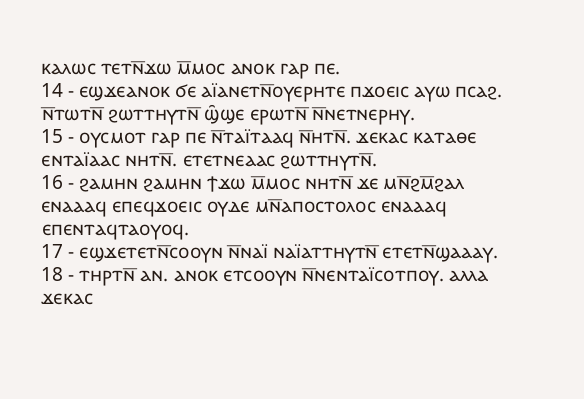ⲕⲁⲗⲱⲥ ⲧⲉⲧⲛ̅ϫⲱ ⲙ̅ⲙⲟⲥ ⲁⲛⲟⲕ ⲅⲁⲣ ⲡⲉ.
14 - ⲉϣϫⲉⲁⲛⲟⲕ ϭⲉ ⲁⲓ̈ⲁⲛⲉⲧⲛ̅ⲟⲩⲉⲣⲏⲧⲉ ⲡϫⲟⲉⲓⲥ ⲁⲩⲱ ⲡⲥⲁϩ. ⲛ̅ⲧⲱⲧⲛ̅ ϩⲱⲧⲧⲏⲩⲧⲛ̅ ϣ̑ϣⲉ ⲉⲣⲱⲧⲛ̅ ⲛ̅ⲛⲉⲧⲛⲉⲣⲏⲩ.
15 - ⲟⲩⲥⲙⲟⲧ ⲅⲁⲣ ⲡⲉ ⲛ̅ⲧⲁⲓ̈ⲧⲁⲁϥ ⲛ̅ⲏⲧⲛ̅. ϫⲉⲕⲁⲥ ⲕⲁⲧⲁⲑⲉ ⲉⲛⲧⲁⲓ̈ⲁⲁⲥ ⲛⲏⲧⲛ̅. ⲉⲧⲉⲧⲛⲉⲁⲁⲥ ϩⲱⲧⲧⲏⲩⲧⲛ̅.
16 - ϩⲁⲙⲏⲛ ϩⲁⲙⲏⲛ ϯϫⲱ ⲙ̅ⲙⲟⲥ ⲛⲏⲧⲛ̅ ϫⲉ ⲙⲛ̅ϩⲙ̅ϩⲁⲗ ⲉⲛⲁⲁⲁϥ ⲉⲡⲉϥϫⲟⲉⲓⲥ ⲟⲩⲇⲉ ⲙⲛ̅ⲁⲡⲟⲥⲧⲟⲗⲟⲥ ⲉⲛⲁⲁⲁϥ ⲉⲡⲉⲛⲧⲁϥⲧⲁⲟⲩⲟϥ.
17 - ⲉϣϫⲉⲧⲉⲧⲛ̅ⲥⲟⲟⲩⲛ ⲛ̅ⲛⲁⲓ̈ ⲛⲁⲓ̈ⲁⲧⲧⲏⲩⲧⲛ̅ ⲉⲧⲉⲧⲛ̅ϣⲁⲁⲁⲩ.
18 - ⲧⲏⲣⲧⲛ̅ ⲁⲛ. ⲁⲛⲟⲕ ⲉⲧⲥⲟⲟⲩⲛ ⲛ̅ⲛⲉⲛⲧⲁⲓ̈ⲥⲟⲧⲡⲟⲩ. ⲁⲗⲗⲁ ϫⲉⲕⲁⲥ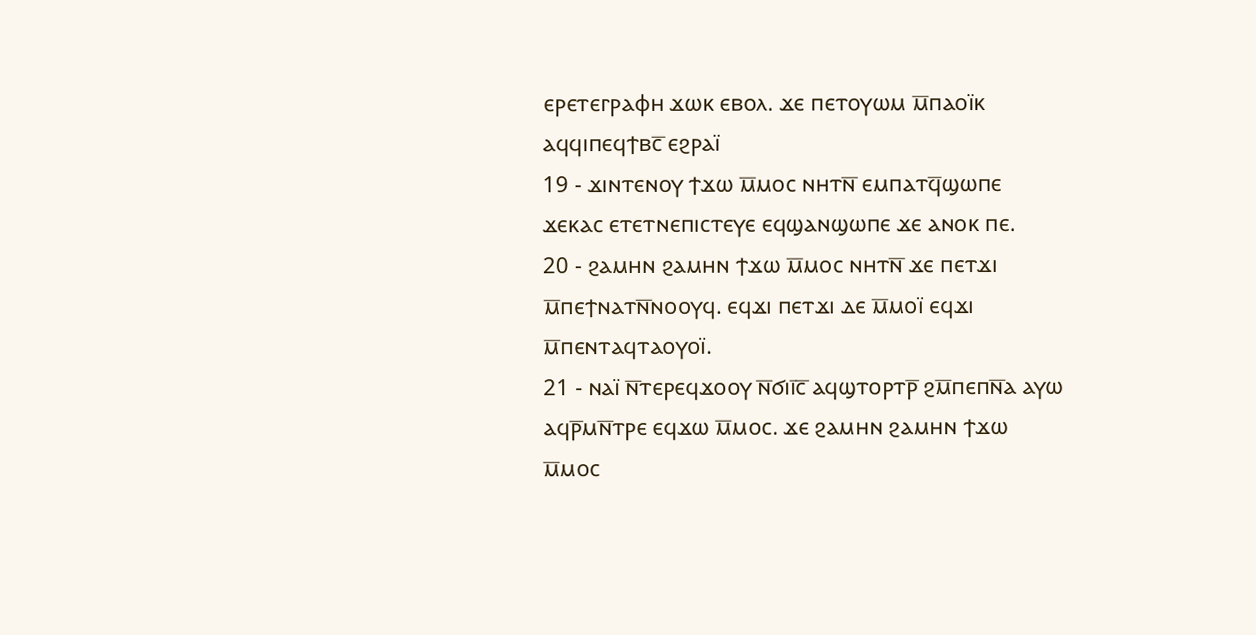ⲉⲣⲉⲧⲉⲅⲣⲁⲫⲏ ϫⲱⲕ ⲉⲃⲟⲗ. ϫⲉ ⲡⲉⲧⲟⲩⲱⲙ ⲙ̅ⲡⲁⲟⲓ̈ⲕ ⲁϥϥⲓⲡⲉϥϯⲃⲥ̅ ⲉϩⲣⲁⲓ̈
19 - ϫⲓⲛⲧⲉⲛⲟⲩ ϯϫⲱ ⲙ̅ⲙⲟⲥ ⲛⲏⲧⲛ̅ ⲉⲙⲡⲁⲧϥ̅ϣⲱⲡⲉ ϫⲉⲕⲁⲥ ⲉⲧⲉⲧⲛⲉⲡⲓⲥⲧⲉⲩⲉ ⲉϥϣⲁⲛϣⲱⲡⲉ ϫⲉ ⲁⲛⲟⲕ ⲡⲉ.
20 - ϩⲁⲙⲏⲛ ϩⲁⲙⲏⲛ ϯϫⲱ ⲙ̅ⲙⲟⲥ ⲛⲏⲧⲛ̅ ϫⲉ ⲡⲉⲧϫⲓ ⲙ̅ⲡⲉϯⲛⲁⲧⲛ̅ⲛⲟⲟⲩϥ. ⲉϥϫⲓ ⲡⲉⲧϫⲓ ⲇⲉ ⲙ̅ⲙⲟⲓ̈ ⲉϥϫⲓ ⲙ̅ⲡⲉⲛⲧⲁϥⲧⲁⲟⲩⲟⲓ̈.
21 - ⲛⲁⲓ̈ ⲛ̅ⲧⲉⲣⲉϥϫⲟⲟⲩ ⲛ̅ϭⲓⲓ̅ⲥ̅ ⲁϥϣⲧⲟⲣⲧⲣ̅ ϩⲙ̅ⲡⲉⲡⲛ̅ⲁ ⲁⲩⲱ ⲁϥⲣ̅ⲙⲛ̅ⲧⲣⲉ ⲉϥϫⲱ ⲙ̅ⲙⲟⲥ. ϫⲉ ϩⲁⲙⲏⲛ ϩⲁⲙⲏⲛ ϯϫⲱ ⲙ̅ⲙⲟⲥ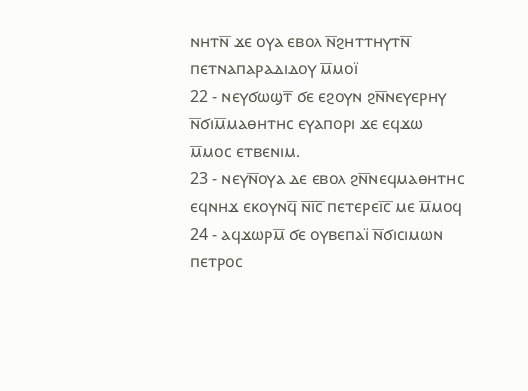ⲛⲏⲧⲛ̅ ϫⲉ ⲟⲩⲁ ⲉⲃⲟⲗ ⲛ̅ϩⲏⲧⲧⲏⲩⲧⲛ̅ ⲡⲉⲧⲛⲁⲡⲁⲣⲁⲇⲓⲇⲟⲩ ⲙ̅ⲙⲟⲓ̈
22 - ⲛⲉⲩϭⲱϣⲧ̅ ϭⲉ ⲉϩⲟⲩⲛ ϩⲛ̅ⲛⲉⲩⲉⲣⲏⲩ ⲛ̅ϭⲓⲙ̅ⲙⲁⲑⲏⲧⲏⲥ ⲉⲩⲁⲡⲟⲣⲓ ϫⲉ ⲉϥϫⲱ ⲙ̅ⲙⲟⲥ ⲉⲧⲃⲉⲛⲓⲙ.
23 - ⲛⲉⲩⲛ̅ⲟⲩⲁ ⲇⲉ ⲉⲃⲟⲗ ϩⲛ̅ⲛⲉϥⲙⲁⲑⲏⲧⲏⲥ ⲉϥⲛⲏϫ ⲉⲕⲟⲩⲛϥ̅ ⲛ̅ⲓ̅ⲥ̅ ⲡⲉⲧⲉⲣⲉⲓ̅ⲥ̅ ⲙⲉ ⲙ̅ⲙⲟϥ
24 - ⲁϥϫⲱⲣⲙ̅ ϭⲉ ⲟⲩⲃⲉⲡⲁⲓ̈ ⲛ̅ϭⲓⲥⲓⲙⲱⲛ ⲡⲉⲧⲣⲟⲥ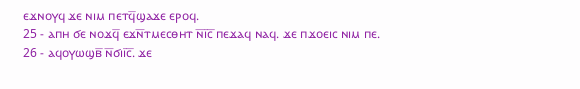ⲉϫⲛⲟⲩϥ ϫⲉ ⲛⲓⲙ ⲡⲉⲧϥ̅ϣⲁϫⲉ ⲉⲣⲟϥ.
25 - ⲁⲡⲏ ϭⲉ ⲛⲟϫϥ̅ ⲉϫⲛ̅ⲧⲙⲉⲥⲑⲏⲧ ⲛ̅ⲓ̅ⲥ̅ ⲡⲉϫⲁϥ ⲛⲁϥ. ϫⲉ ⲡϫⲟⲉⲓⲥ ⲛⲓⲙ ⲡⲉ.
26 - ⲁϥⲟⲩⲱϣⲃ̅ ⲛ̅ϭⲓⲓ̅ⲥ̅. ϫⲉ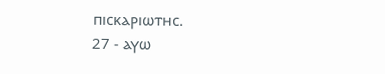ⲡⲓⲥⲕⲁⲣⲓⲱⲧⲏⲥ.
27 - ⲁⲩⲱ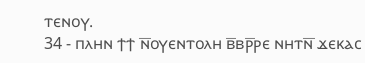ⲧⲉⲛⲟⲩ.
34 - ⲡⲗⲏⲛ ϯϯ ⲛ̅ⲟⲩⲉⲛⲧⲟⲗⲏ ⲃ̅ⲃⲣ̅ⲣⲉ ⲛⲏⲧⲛ̅ ϫⲉⲕⲁⲥ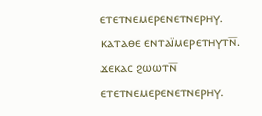ⲉⲧⲉⲧⲛⲉⲙⲉⲣⲉⲛⲉⲧⲛⲉⲣⲏⲩ. ⲕⲁⲧⲁⲑⲉ ⲉⲛⲧⲁⲓ̈ⲙⲉⲣⲉⲧⲏⲩⲧⲛ̅. ϫⲉⲕⲁⲥ ϩⲱⲱⲧⲛ̅ ⲉⲧⲉⲧⲛⲉⲙⲉⲣⲉⲛⲉⲧⲛⲉⲣⲏⲩ.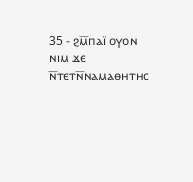35 - ϩⲙ̅ⲡⲁⲓ̈ ⲟⲩⲟⲛ ⲛⲓⲙ ϫⲉ ⲛ̅ⲧⲉⲧⲛ̅ⲛⲁⲙⲁⲑⲏⲧⲏⲥ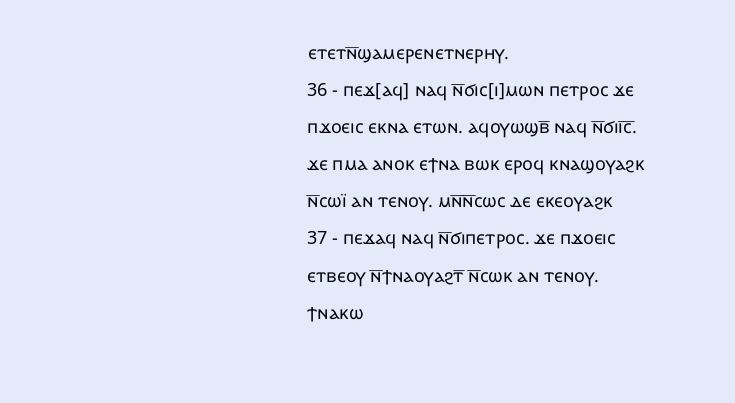ⲉⲧⲉⲧⲛ̅ϣⲁⲙⲉⲣⲉⲛⲉⲧⲛⲉⲣⲏⲩ.
36 - ⲡⲉϫ[ⲁϥ] ⲛⲁϥ ⲛ̅ϭⲓⲥ[ⲓ]ⲙⲱⲛ ⲡⲉⲧⲣⲟⲥ ϫⲉ ⲡϫⲟⲉⲓⲥ ⲉⲕⲛⲁ ⲉⲧⲱⲛ. ⲁϥⲟⲩⲱϣⲃ̅ ⲛⲁϥ ⲛ̅ϭⲓⲓ̅ⲥ̅. ϫⲉ ⲡⲙⲁ ⲁⲛⲟⲕ ⲉϯⲛⲁ ⲃⲱⲕ ⲉⲣⲟϥ ⲕⲛⲁϣⲟⲩⲁϩⲕ ⲛ̅ⲥⲱⲓ̈ ⲁⲛ ⲧⲉⲛⲟⲩ. ⲙⲛ̅ⲛ̅ⲥⲱⲥ ⲇⲉ ⲉⲕⲉⲟⲩⲁϩⲕ
37 - ⲡⲉϫⲁϥ ⲛⲁϥ ⲛ̅ϭⲓⲡⲉⲧⲣⲟⲥ. ϫⲉ ⲡϫⲟⲉⲓⲥ ⲉⲧⲃⲉⲟⲩ ⲛ̅ϯⲛⲁⲟⲩⲁϩⲧ̅ ⲛ̅ⲥⲱⲕ ⲁⲛ ⲧⲉⲛⲟⲩ. ϯⲛⲁⲕⲱ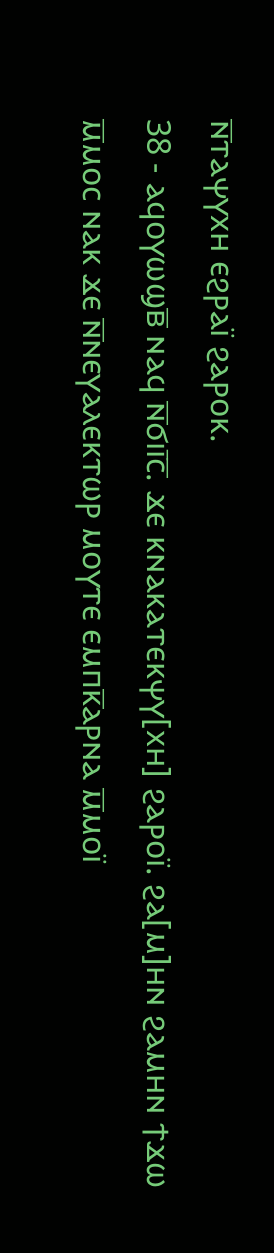ⲛ̅ⲧⲁⲯⲩⲭⲏ ⲉϩⲣⲁⲓ̈ ϩⲁⲣⲟⲕ.
38 - ⲁϥⲟⲩⲱϣⲃ̅ ⲛⲁϥ ⲛ̅ϭⲓⲓ̅ⲥ̅. ϫⲉ ⲕⲛⲁⲕⲁⲧⲉⲕⲯⲩ[ⲭⲏ] ϩⲁⲣⲟⲓ̈. ϩⲁ[ⲙ]ⲏⲛ ϩⲁⲙⲏⲛ ϯϫⲱ ⲙ̅ⲙⲟⲥ ⲛⲁⲕ ϫⲉ ⲛ̅ⲛⲉⲩⲁⲗⲉⲕⲧⲱⲣ ⲙⲟⲩⲧⲉ ⲉⲙⲡⲕ̅ⲁⲣⲛⲁ ⲙ̅ⲙⲟⲓ̈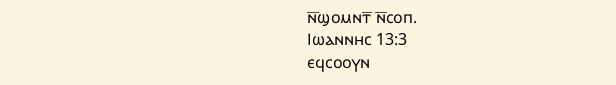ⲛ̅ϣⲟⲙⲛⲧ̅ ⲛ̅ⲥⲟⲡ.
Ⲓⲱⲁⲛⲛⲏⲥ 13:3
ⲉϥⲥⲟⲟⲩⲛ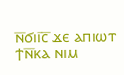ⲛ̅ϭⲓⲓ̅ⲥ̅ ϫⲉ ⲁⲡⲓⲱⲧ ϯⲛ̅ⲕⲁ ⲛⲓⲙ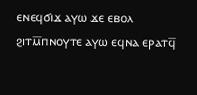ⲉⲛⲉϥϭⲓϫ ⲁⲩⲱ ϫⲉ ⲉⲃⲟⲗ ϩⲓⲧⲙ̅ⲡⲛⲟⲩⲧⲉ ⲁⲩⲱ ⲉϥⲛⲁ ⲉⲣⲁⲧϥ̅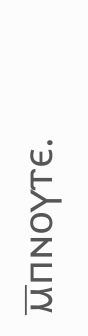ⲙ̅ⲡⲛⲟⲩⲧⲉ.